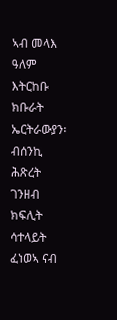ኣብ መላእ ዓለም እትርከቡ ክቡራት ኤርትራውያን፡ ብሰንኪ ሕጽረት ገንዘብ ክፍሊት ሳተላይት ፈነወኣ ናብ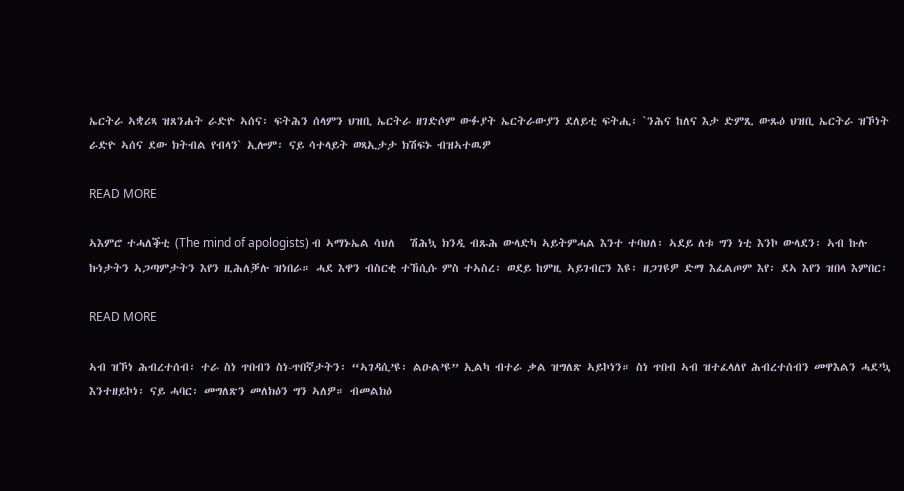ኤርትራ ኣቋሪጻ ዝጸንሐት ራድዮ ኣሰና፡ ፍትሕን ሰላምን ህዝቢ ኤርትራ ዘገድሶም ውፉያት ኤርትራውያን ደለይቲ ፍትሒ፡ `ንሕና ከለና እታ ድምጺ ውጹዕ ህዝቢ ኤርትራ ዝኾነት ራድዮ ኣሰና ደው ክትብል የብላን` ኢሎም፡ ናይ ሳተላይት ወጻኢታታ ክሽፍኑ ብዝኣተዉዎ

READ MORE

ኣእምሮ ተሓለቕቲ (The mind of apologists) ብ ኣማኑኤል ሳህለ   ሽሕኳ ክንዲ ብጹሕ ውላድካ ኣይትምሓል እንተ ተባህለ፡ ኣደይ ለቱ ግን ነቲ እንኮ ውላደን፡ ኣብ ኩሉ ኩነታትን ኣጋጣምታትን እየን ዚሕለቓሉ ዝነበራ። ሓደ እዋን ብስርቂ ተኸሲሱ ምስ ተኣስረ፡ ወደይ ከምዚ ኣይገብርን እዩ፡ ዘጋገዩዎ ድማ እፈልጦም እየ፡ ደኣ እየን ዝበላ እምበር፡

READ MORE

ኣብ ዝኾነ ሕብረተሰብ፡ ተራ ስነ ጥበብን ስነ-ጥበኛታትን፡ “ኣገዳሲ’ዩ፡ ልዑል’ዩ” ኢልካ ብተራ ቃል ዝግለጽ ኣይኮነን። ስነ ጥበብ ኣብ ዝተፈላለየ ሕብረተሰብን መዋእልን ሓደ’ኳ እንተዘይኮነ፡ ናይ ሓባር፡ መግለጽን መለክዕን ግን ኣለዎ። ብመልክዕ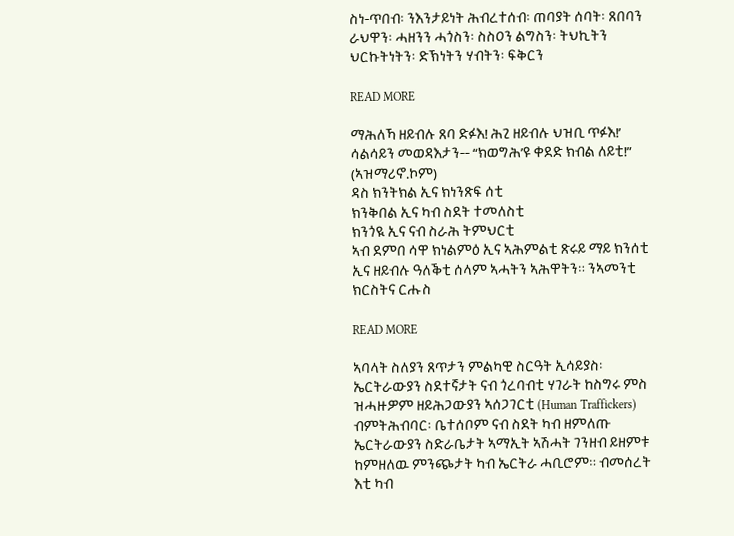ስነ-ጥበብ፡ ንእንታይነት ሕብረተሰብ፡ ጠባያት ሰባት፡ ጸበባን ራህዋን፡ ሓዘንን ሓጎስን፡ ስስዐን ልግስን፡ ትህኪትን ህርኩትነትን፡ ድኽነትን ሃብትን፡ ፍቅርን

READ MORE

ማሕለኻ ዘይብሉ ጸባ ድፉእ! ሕጊ ዘይብሉ ህዝቢ ጥፉእ!’ ሳልሳይን መወዳእታን-- “ክወግሕ’ዩ ቀደድ ክብል ለይቲ!”  (ኣዝማሪኖ.ኮም)                                                                                                                       ዳስ ክንትክል ኢና ክነንጽፍ ሰቲ                                                                                                                             ክንቅበል ኢና ካብ ስደት ተመለስቲ                                                                                                                           ክንጎዪ ኢና ናብ ስራሕ ትምህርቲ                                                                                                                                      ኣብ ደምበ ሳዋ ክነልምዕ ኢና ኣሕምልቲ ጽሩይ ማይ ክንሰቲ ኢና ዘይብሉ ዓለቕቲ ሰላም ኣሓትን ኣሕዋትን። ንኣመንቲ ክርስትና ርሑስ

READ MORE

ኣባላት ስለያን ጸጥታን ምልካዊ ስርዓት ኢሳይያስ፡ ኤርትራውያን ስደተኛታት ናብ ጎረባብቲ ሃገራት ከስግሩ ምስ ዝሓዙዎም ዘይሕጋውያን ኣሰጋገርቲ (Human Traffickers) ብምትሕብባር፡ ቤተሰቦም ናብ ስደት ካብ ዘምለጡ ኤርትራውያን ስድራቤታት ኣማኢት ኣሽሓት ገንዘብ ይዘምቱ ከምዘለዉ ምንጭታት ካብ ኤርትራ ሓቢሮም። ብመሰረት እቲ ካብ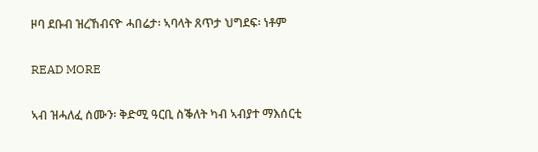ዞባ ደቡብ ዝረኸብናዮ ሓበሬታ፡ ኣባላት ጸጥታ ህግደፍ፡ ነቶም

READ MORE

ኣብ ዝሓለፈ ሰሙን፡ ቅድሚ ዓርቢ ስቕለት ካብ ኣብያተ ማእሰርቲ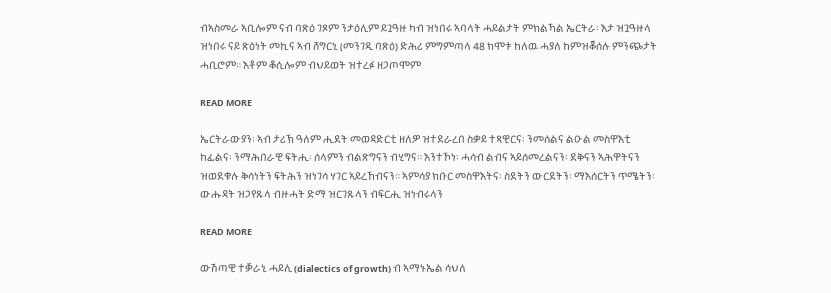ብኣስመራ ኣቢሎም ናብ ባጽዕ ገጾም ንታዕሊም ይጓዓዙ ካብ ዝነበሩ ኣባላት ሓይልታት ምክልኻል ኤርትራ፡ እታ ዝጓዓዙላ ዝነበሩ ናይ ጽዕነት መኪና ኣብ ሸግርኒ (መንገዲ ባጽዕ) ድሕሪ ምግምጣላ 48 ክሞቱ ከለዉ ሓያለ ከምዝቖሰሉ ምንጭታት ሓቢሮም። እቶም ቆሲሎም ብህይወት ዝተረፉ ዘጋጦሞም

READ MORE

ኤርትራውያን፡ ኣብ ታሪኽ ዓለም ሒደት መወዳድርቲ ዘለዎ ዝተደራረበ ስቃይ ተጻዊርና፡ ንመሰልና ልዑል መስዋእቲ ከፊልና፡ ንማሕበራዊ ፍትሒ፡ ሰላምን ብልጽግናን ብሂግና። እንተኾነ፡ ሓሳብ ልብና ኣይሰመረልናን፡ ደቅናን ኣሕዋትናን ዝወደቁሉ ቅሳነትን ፍትሕን ዝነገሳ ሃገር ኣይረኸብናን። ኣምሳያ ክቡር መስዋእትና፡ ስደትን ውርደትን፡ ማእሰርትን ጥሜትን፡ ውሑዳት ዝጋየጹላ ብዙሓት ድማ ዝርገጹላን ብፍርሒ ዝነብሩላን

READ MORE

ውሽጣዊ ተቓራኒ ሓይሊ (dialectics of growth) ብ ኣማኑኤል ሳህለ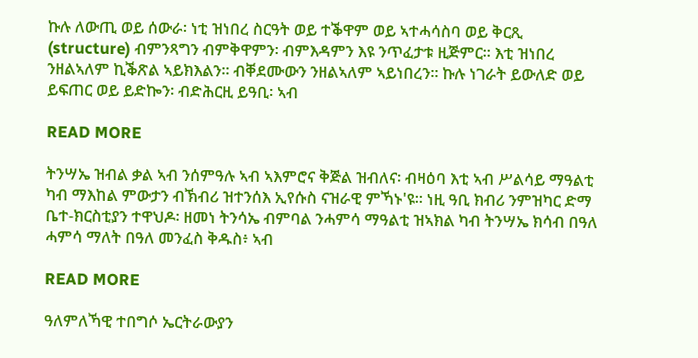ኩሉ ለውጢ ወይ ሰውራ፡ ነቲ ዝነበረ ስርዓት ወይ ተቕዋም ወይ ኣተሓሳስባ ወይ ቅርጺ (structure) ብምንጻግን ብምቅዋምን፡ ብምእዳምን እዩ ንጥፈታቱ ዚጅምር። እቲ ዝነበረ ንዘልኣለም ኪቕጽል ኣይክእልን። ብቐደሙውን ንዘልኣለም ኣይነበረን። ኩሉ ነገራት ይውለድ ወይ ይፍጠር ወይ ይድኰን፡ ብድሕርዚ ይዓቢ፡ ኣብ

READ MORE

ትንሣኤ ዝብል ቃል ኣብ ንሰምዓሉ ኣብ ኣእምሮና ቅጅል ዝብለና፡ ብዛዕባ እቲ ኣብ ሥልሳይ ማዓልቲ ካብ ማእከል ምውታን ብኽብሪ ዝተንሰእ ኢየሱስ ናዝራዊ ምኻኑ'ዩ። ነዚ ዓቢ ክብሪ ንምዝካር ድማ ቤተ-ክርስቲያን ተዋህዶ፡ ዘመነ ትንሳኤ ብምባል ንሓምሳ ማዓልቲ ዝኣክል ካብ ትንሣኤ ክሳብ በዓለ ሓምሳ ማለት በዓለ መንፈስ ቅዱስ፥ ኣብ

READ MORE

ዓለምለኻዊ ተበግሶ ኤርትራውያን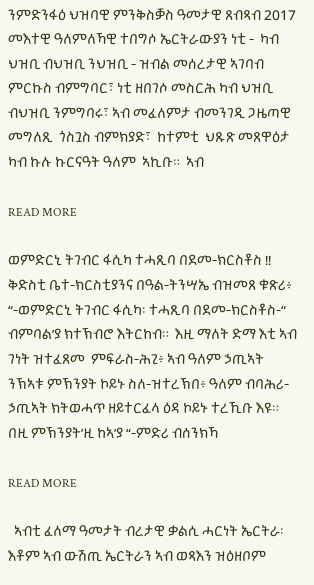ንምድንፋዕ ህዝባዊ ምንቅስቓስ ዓመታዊ ጸብጻብ 2017 መእተዊ ዓለምለኻዊ ተበግሶ ኤርትራውያን ነቲ -  ካብ ህዝቢ ብህዝቢ ንህዝቢ - ዝብል መሰረታዊ ኣገባብ ምርኩስ ብምግባር፣ ነቲ ዘበገሶ መስርሕ ካብ ህዝቢ  ብህዝቢ ንምግባሩ፣ ኣብ መፈለምታ ብመንገዲ ጋዜጣዊ መግለጺ  ጎስጓስ ብምክያድ፣  ከተምቲ  ህጹጽ መጸዋዕታ ካብ ኩሉ ኩርናዓት ዓለም  ኣኪቡ።  ኣብ

READ MORE

ወምድርኒ ትገብር ፋሲካ ተሓጺባ በደመ-ክርስቶስ !! ቅድስቲ ቤተ-ክርስቲያንና በዓል-ትንሣኤ ብዝመጸ ቁጽሪ፥ “-ወምድርኒ ትገብር ፋሲካ፡ ተሓጺባ በደመ-ክርስቶስ-“ ብምባል’ያ ክተኽብሮ እትርከብ።  እዚ ማለት ድማ እቲ ኣብ ገነት ዝተፈጸመ  ምፍራስ-ሕጊ፥ ኣብ ዓለም ኃጢኣት ንኽኣቱ ምኽንያት ኮይኑ ስለ-ዝተረኽበ፥ ዓለም ብባሕሪ-ኃጢኣት ክትወሓጥ ዘይተርፈላ ዕዳ ኮይኑ ተረኺቡ እዩ። በዚ ምኽንያት’ዚ ከኣ’ያ “-ምድሪ ብሰንክኻ

READ MORE

  ኣብቲ ፈለማ ዓመታት ብረታዊ ቃልሲ ሓርነት ኤርትራ፡ እቶም ኣብ ውሽጢ ኤርትራን ኣብ ወጻእን ዝዕዘቦም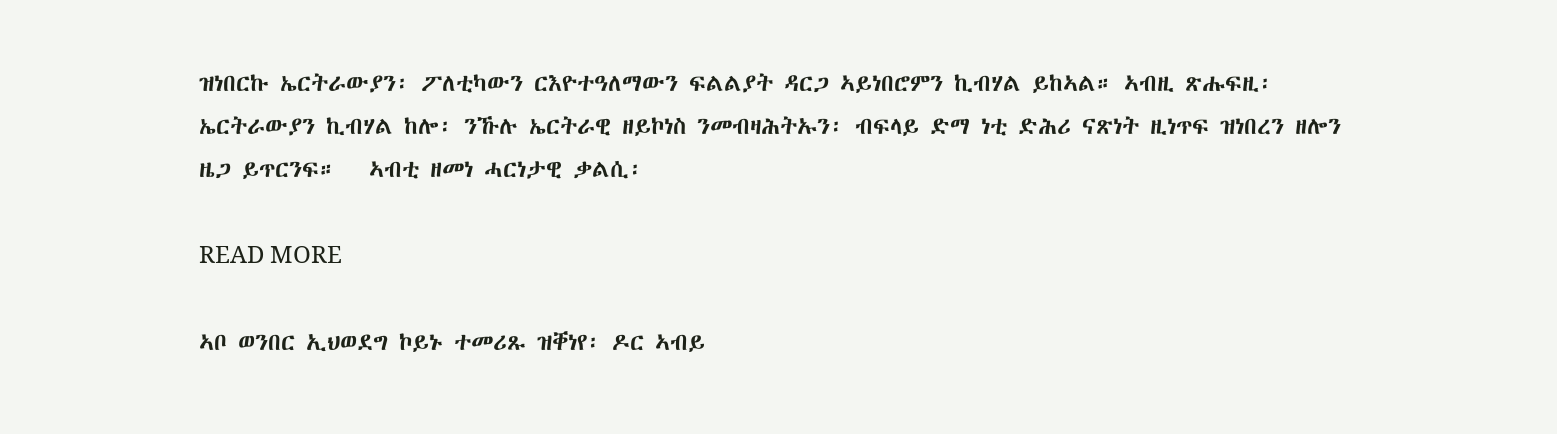ዝነበርኩ ኤርትራውያን፡ ፖለቲካውን ርእዮተዓለማውን ፍልልያት ዳርጋ ኣይነበሮምን ኪብሃል ይከኣል። ኣብዚ ጽሑፍዚ፡ ኤርትራውያን ኪብሃል ከሎ፡ ንኹሉ ኤርትራዊ ዘይኮነስ ንመብዛሕትኡን፡ ብፍላይ ድማ ነቲ ድሕሪ ናጽነት ዚነጥፍ ዝነበረን ዘሎን ዜጋ ይጥርንፍ።   ኣብቲ ዘመነ ሓርነታዊ ቃልሲ፡

READ MORE

ኣቦ ወንበር ኢህወደግ ኮይኑ ተመሪጹ ዝቐነየ፡ ዶር ኣብይ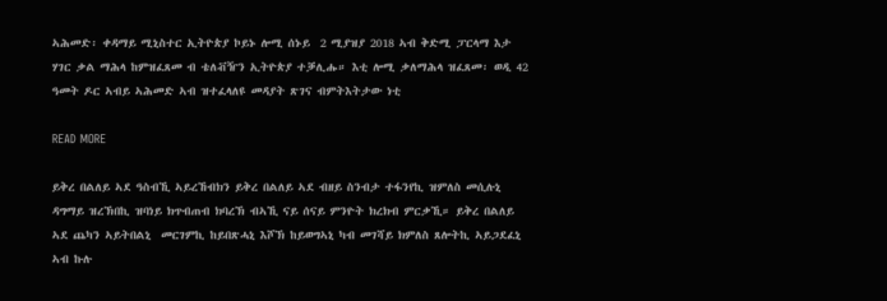ኣሕመድ፡ ቀዳማይ ሚኒስተር ኢትዮጵያ ኮይኑ ሎሚ ሰኑይ  2 ሚያዝያ 2018 ኣብ ቅድሚ ፓርላማ እታ ሃገር ቃል ማሕላ ከምዝፈጸመ ብ ቴለቭዥን ኢትዮጵያ ተቓሊሑ። እቲ ሎሚ ቃለማሕላ ዝፈጸመ፡ ወዲ 42 ዓመት ዶር ኣብይ ኣሕመድ ኣብ ዝተፈላለዩ መዳያት ጽገና ብምትእትታው ነቲ

READ MORE

ይቅረ በልለይ ኣደ ዓስብኺ ኣይረኸብክን ይቅረ በልለይ ኣደ ብዘይ ስንብታ ተፋንየኪ ዝምለስ መሲሉኒ ዳግማይ ዝረኽበኪ ዝባነይ ክጥብጠብ ክባረኽ ብኣኺ ናይ ሰናይ ምንዮት ክረክብ ምርቃኺ። ይቅረ በልለይ ኣደ ጨካን ኣይትበልኒ  መርገምኪ ከይበጽሓኒ እሾኽ ከይወግኣኒ ካብ መገሻይ ክምለስ ጸሎትኪ ኣይጋደፈኒ ኣብ ኩሉ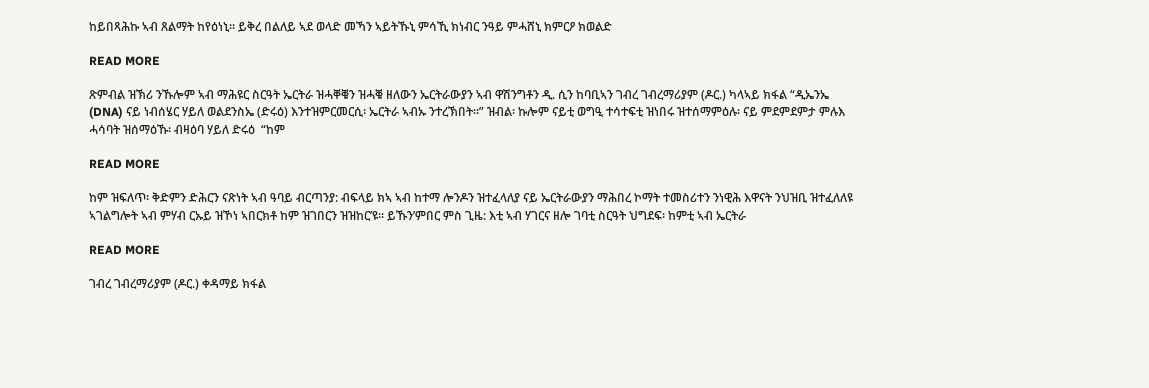ከይበጻሕኩ ኣብ ጸልማት ከየዕነኒ። ይቅረ በልለይ ኣደ ወላድ መኻን ኣይትኹኒ ምሳኺ ክነብር ንዓይ ምሓሸኒ ክምርዖ ክወልድ

READ MORE

ጽምብል ዝኽሪ ንኹሎም ኣብ ማሕዩር ስርዓት ኤርትራ ዝሓቐቑን ዝሓቑ ዘለውን ኤርትራውያን ኣብ ዋሽንግቶን ዲ. ሲን ከባቢኣን ገብረ ገብረማሪያም (ዶር.) ካላኣይ ክፋል “ዲኤንኤ (DNA) ናይ ነብሰሄር ሃይለ ወልደንስኤ (ድሩዕ) እንተዝምርመርሲ፡ ኤርትራ ኣብኡ ንተረኽበት።” ዝብል፡ ኩሎም ናይቲ ወግዒ ተሳተፍቲ ዝነበሩ ዝተሰማምዕሉ፡ ናይ ምደምደምታ ምሉእ ሓሳባት ዝሰማዕኹ፡ ብዛዕባ ሃይለ ድሩዕ  “ከም

READ MORE

ከም ዝፍለጥ፡ ቅድምን ድሕርን ናጽነት ኣብ ዓባይ ብርጣንያ: ብፍላይ ክኣ ኣብ ከተማ ሎንዶን ዝተፈላለያ ናይ ኤርትራውያን ማሕበረ ኮማት ተመስሪተን ንነዊሕ እዋናት ንህዝቢ ዝተፈለለዩ ኣገልግሎት ኣብ ምሃብ ርኡይ ዝኾነ ኣበርክቶ ከም ዝገበርን ዝዝከር’ዩ። ይኹን’ምበር ምስ ጊዜ: እቲ ኣብ ሃገርና ዘሎ ገባቲ ስርዓት ህግደፍ፡ ከምቲ ኣብ ኤርትራ

READ MORE

ገብረ ገብረማሪያም (ዶር.) ቀዳማይ ክፋል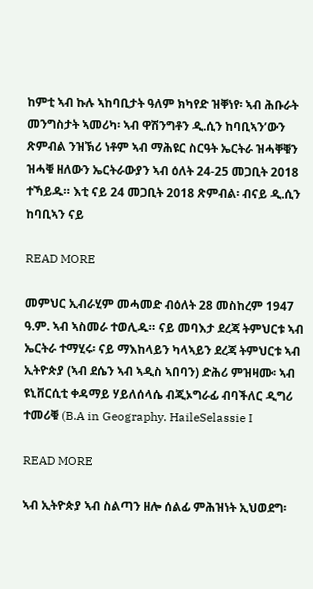ከምቲ ኣብ ኩሉ ኣከባቢታት ዓለም ክካየድ ዝቐነየ፡ ኣብ ሕቡራት መንግስታት ኣመሪካ፡ ኣብ ዋሽንግቶን ዲ.ሲን ከባቢኣን’ውን ጽምብል ንዝኽሪ ነቶም ኣብ ማሕዩር ስርዓት ኤርትራ ዝሓቐቑን ዝሓቑ ዘለውን ኤርትራውያን ኣብ ዕለት 24-25 መጋቢት 2018 ተኻይዱ። እቲ ናይ 24 መጋቢት 2018 ጽምብል፡ ብናይ ዲ.ሲን ከባቢኣን ናይ

READ MORE

መምህር ኢብራሂም መሓመድ ብዕለት 28 መስከረም 1947 ዓ.ም. ኣብ ኣስመራ ተወሊዱ። ናይ መባእታ ደረጃ ትምህርቱ ኣብ ኤርትራ ተማሂሩ፡ ናይ ማእከላይን ካላኣይን ደረጃ ትምህርቱ ኣብ ኢትዮጵያ (ኣብ ደሴን ኣብ ኣዲስ ኣበባን) ድሕሪ ምዝዛሙ፡ ኣብ ዩኒቨርሲቲ ቀዳማይ ሃይለሰላሴ ብጂኦግራፊ ብባችለር ዲግሪ ተመሪቑ (B.A in Geography. HaileSelassie I

READ MORE

ኣብ ኢትዮጵያ ኣብ ስልጣን ዘሎ ሰልፊ ምሕዝነት ኢህወደግ፡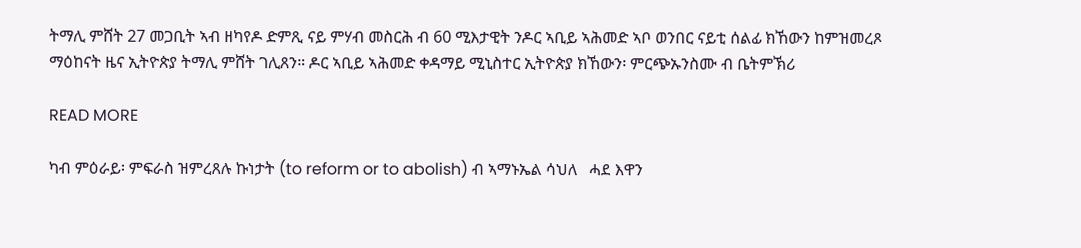ትማሊ ምሸት 27 መጋቢት ኣብ ዘካየዶ ድምጺ ናይ ምሃብ መስርሕ ብ 60 ሚእታዊት ንዶር ኣቢይ ኣሕመድ ኣቦ ወንበር ናይቲ ሰልፊ ክኸውን ከምዝመረጾ ማዕከናት ዜና ኢትዮጵያ ትማሊ ምሸት ገሊጸን። ዶር ኣቢይ ኣሕመድ ቀዳማይ ሚኒስተር ኢትዮጵያ ክኸውን፡ ምርጭኡንስሙ ብ ቤትምኽሪ

READ MORE

ካብ ምዕራይ፡ ምፍራስ ዝምረጸሉ ኩነታት (to reform or to abolish) ብ ኣማኑኤል ሳህለ   ሓደ እዋን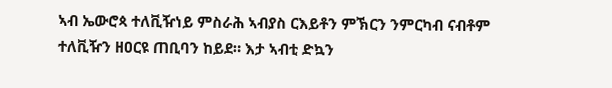ኣብ ኤውሮጳ ተለቪዥነይ ምስራሕ ኣብያስ ርእይቶን ምኽርን ንምርካብ ናብቶም ተለቪዥን ዘዐርዩ ጠቢባን ከይደ። እታ ኣብቲ ድኳን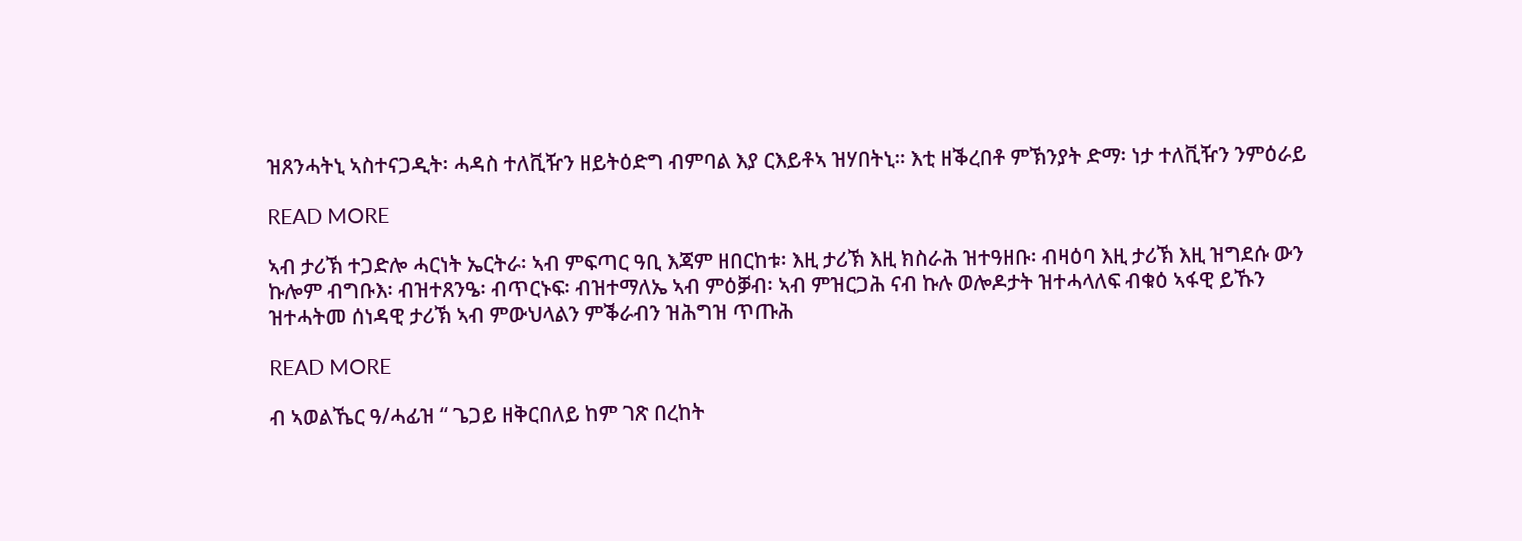ዝጸንሓትኒ ኣስተናጋዲት፡ ሓዳስ ተለቪዥን ዘይትዕድግ ብምባል እያ ርእይቶኣ ዝሃበትኒ። እቲ ዘቕረበቶ ምኽንያት ድማ፡ ነታ ተለቪዥን ንምዕራይ

READ MORE

ኣብ ታሪኽ ተጋድሎ ሓርነት ኤርትራ፡ ኣብ ምፍጣር ዓቢ እጃም ዘበርከቱ፡ እዚ ታሪኽ እዚ ክስራሕ ዝተዓዘቡ፡ ብዛዕባ እዚ ታሪኽ እዚ ዝግደሱ ውን ኩሎም ብግቡእ፡ ብዝተጸንዔ፡ ብጥርኑፍ፡ ብዝተማለኤ ኣብ ምዕቓብ፡ ኣብ ምዝርጋሕ ናብ ኩሉ ወሎዶታት ዝተሓላለፍ ብቁዕ ኣፋዊ ይኹን ዝተሓትመ ሰነዳዊ ታሪኽ ኣብ ምውህላልን ምቕራብን ዝሕግዝ ጥጡሕ

READ MORE

ብ ኣወልኼር ዓ/ሓፊዝ “ ጌጋይ ዘቅርበለይ ከም ገጽ በረከት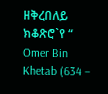ዘቅረበለይ ክቆጽሮ`የ “  Omer Bin Khetab (634 –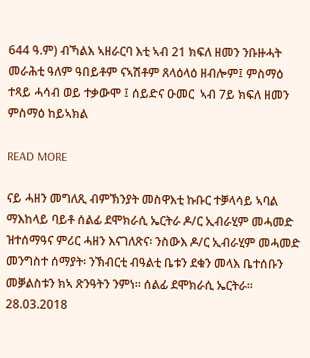644 ዓ.ም) ብኻልእ ኣዘራርባ እቲ ኣብ 21 ክፍለ ዘመን ንቡዙሓት መራሕቲ ዓለም ዓበይቶም ናኣሽቶም ጸላዕላዕ ዘብሎም፤ ምስማዕ ተጻይ ሓሳብ ወይ ተቃውሞ ፤ ሰይድና ዑመር  ኣብ 7ይ ክፍለ ዘመን ምስማዕ ከይኣክል

READ MORE

ናይ ሓዘን መግለጺ ብምኽንያት መስዋእቲ ኩቡር ተቓላሳይ ኣባል ማእከላይ ባይቶ ሰልፊ ደሞክራሲ ኤርትራ ዶ/ር ኢብራሂም መሓመድ ዝተሰማዓና ምሪር ሓዘን እናገለጽና፡ ንስውእ ዶ/ር ኢብራሂም መሓመድ መንግስተ ሰማያት፡ ንኽብርቲ ብዓልቲ ቤቱን ደቁን መላእ ቤተሰቡን መቓልስቱን ክኣ ጽንዓትን ንምነ። ሰልፊ ደሞክራሲ ኤርትራ። 28.03.2018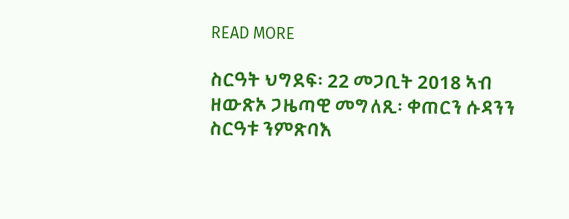READ MORE

ስርዓት ህግደፍ፡ 22 መጋቢት 2018 ኣብ ዘውጽኦ ጋዜጣዊ መግለጺ፡ ቀጠርን ሱዳንን ስርዓቱ ንምጽባእ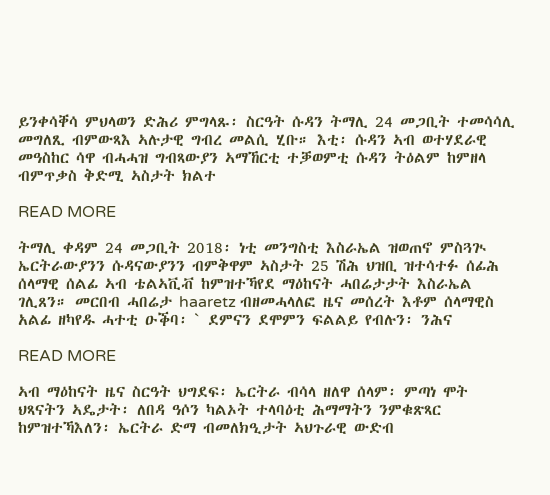ይንቀሳቐሳ ምህላወን ድሕሪ ምግላጹ፡ ስርዓት ሱዳን ትማሊ 24 መጋቢት ተመሳሳሊ መግለጺ ብምውጻእ ኣሉታዊ ግብረ መልሲ ሂቡ። እቲ፡ ሱዳን ኣብ ወተሃደራዊ መዓስከር ሳዋ ብሓሓዝ ግብጻውያን ኣማኸርቲ ተቓወምቲ ሱዳን ትዕልም ከምዘላ ብምጥቃስ ቅድሚ ኣስታት ክልተ

READ MORE

ትማሊ ቀዳም 24 መጋቢት 2018፡ ነቲ መንግስቲ እስራኤል ዝወጠኖ ምስጓጒ ኤርትራውያንን ሱዳናውያንን ብምቅዋም ኣስታት 25 ሽሕ ህዝቢ ዝተሳተፉ ሰፊሕ ሰላማዊ ሰልፊ ኣብ ቴልኣቪቭ ከምዝተኻየደ ማዕከናት ሓበሬታታት እስራኤል ገሊጸን። መርበብ ሓበሬታ haaretz ብዘመሓላለፎ ዜና መሰረት እቶም ሰላማዊስ አልፊ ዘካየዱ ሓተቲ ዑቕባ፡ ` ደምናን ደሞምን ፍልልይ የብሉን፡ ንሕና

READ MORE

ኣብ ማዕከናት ዜና ስርዓት ህግደፍ፡ ኤርትራ ብሳላ ዘለዋ ሰላም፡ ምጣነ ሞት ህጻናትን ኣዴታት፡ ለበዳ ዓሶን ካልኦት ተላባዕቲ ሕማማትን ንምቁጽጻር ከምዝተኻእለን፡ ኤርትራ ድማ ብመለክዒታት ኣህጉራዊ ውድብ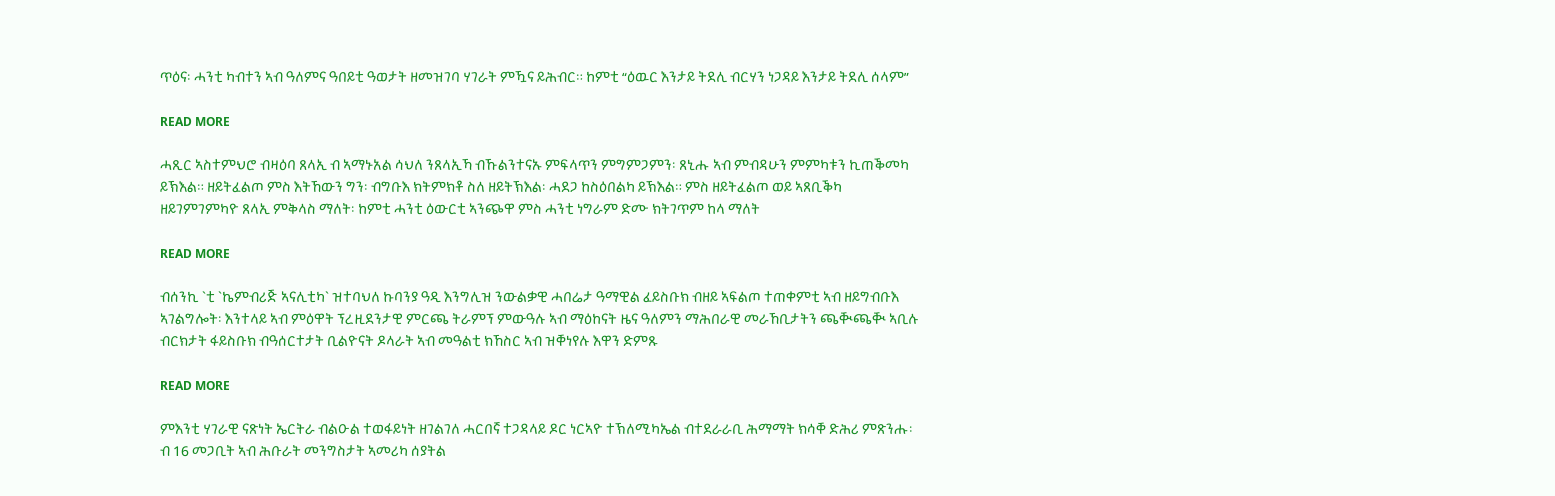ጥዕና፡ ሓንቲ ካብተን ኣብ ዓለምና ዓበይቲ ዓወታት ዘመዝገባ ሃገራት ምዃና ይሕብር። ከምቲ “ዕዉር እንታይ ትደሊ ብርሃን ነጋዳይ እንታይ ትደሊ ሰላም”

READ MORE

ሓጺር ኣስተምህሮ ብዛዕባ ጸላኢ ብ ኣማኑአል ሳህለ ንጸላኢኻ ብኹልንተናኡ ምፍላጥን ምግምጋምን፡ ጸኒሑ ኣብ ምብዳሁን ምምካቱን ኪጠቕመካ ይኽእል። ዘይትፈልጦ ምስ እትኸውን ግን፡ ብግቡእ ክትምክቶ ስለ ዘይትኽእል፡ ሓደጋ ከስዕበልካ ይኽእል። ምስ ዘይትፈልጦ ወይ ኣጸቢቕካ ዘይገምገምካዮ ጸላኢ ምቅላስ ማለት፡ ከምቲ ሓንቲ ዕውርቲ ኣንጭዋ ምስ ሓንቲ ነግራም ድሙ ክትገጥም ከላ ማለት

READ MORE

ብሰንኪ `ቲ `ኬምብሪጅ ኣናሊቲካ` ዝተባህለ ኩባንያ ዓዲ እንግሊዝ ንውልቃዊ ሓበሬታ ዓማዊል ፈይስቡክ ብዘይ ኣፍልጦ ተጠቀምቲ ኣብ ዘይግብቡእ ኣገልግሎት፡ እንተላይ ኣብ ምዕዋት ፕረዚደንታዊ ምርጫ ትራምፕ ምውዓሉ ኣብ ማዕከናት ዜና ዓለምን ማሕበራዊ መራኸቢታትን ጫቚጫቚ ኣቢሉ ብርክታት ፋይስቡክ ብዓሰርተታት ቢልዮናት ዶላራት ኣብ መዓልቲ ክኸስር ኣብ ዝቐነየሉ እዋን ድምጹ

READ MORE

ምእንቲ ሃገራዊ ናጽነት ኤርትራ ብልዑል ተወፋይነት ዘገልገለ ሓርበኛ ተጋዳላይ ዶር ነርኣዮ ተኽለሚካኤል ብተደራራቢ ሕማማት ክሳቐ ድሕሪ ምጽንሑ፡ ብ 16 መጋቢት ኣብ ሕቡራት መንግስታት ኣመሪካ ሰያትል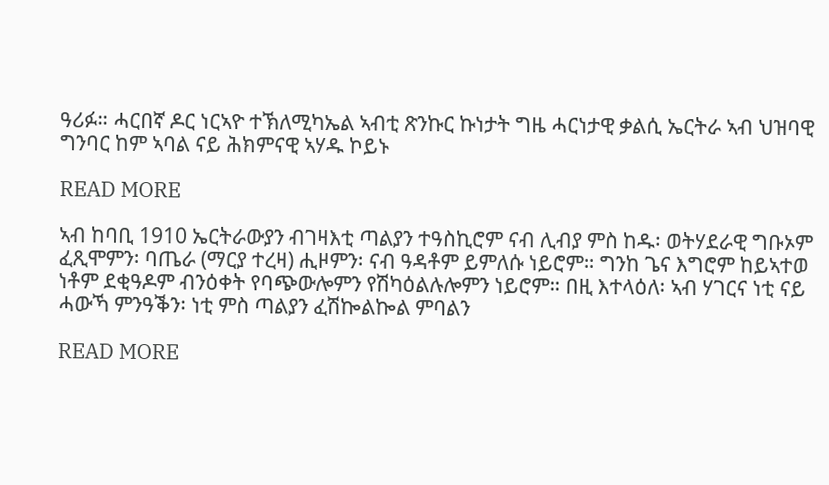ዓሪፉ። ሓርበኛ ዶር ነርኣዮ ተኽለሚካኤል ኣብቲ ጽንኩር ኩነታት ግዜ ሓርነታዊ ቃልሲ ኤርትራ ኣብ ህዝባዊ ግንባር ከም ኣባል ናይ ሕክምናዊ ኣሃዱ ኮይኑ

READ MORE

ኣብ ከባቢ 1910 ኤርትራውያን ብገዛእቲ ጣልያን ተዓስኪሮም ናብ ሊብያ ምስ ከዱ፡ ወትሃደራዊ ግቡኦም  ፈጺሞምን፡ ባጤራ (ማርያ ተረዛ) ሒዞምን፡ ናብ ዓዳቶም ይምለሱ ነይሮም። ግንከ ጌና እግሮም ከይኣተወ ነቶም ደቂዓዶም ብንዕቀት የባጭውሎምን የሽካዕልሉሎምን ነይሮም። በዚ እተላዕለ፡ ኣብ ሃገርና ነቲ ናይ ሓውኻ ምንዓቕን፡ ነቲ ምስ ጣልያን ፈሽኰልኰል ምባልን

READ MORE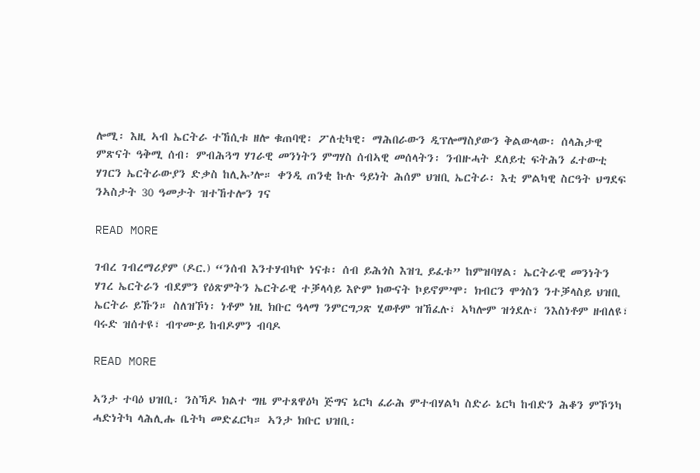ሎሚ፡ እዚ ኣብ ኤርትራ ተኸሲቱ ዘሎ ቁጠባዊ፡ ፖለቲካዊ፡ ማሕበራውን ዲፕሎማስያውን ቅልውላው፡ ሰላሕታዊ ምጽናት ዓቅሚ ሰብ፡ ምብሕጓግ ሃገራዊ መንነትን ምግሃስ ሰብኣዊ መሰላትን፡ ንብዙሓት ደለይቲ ፍትሕን ፈተውቲ ሃገርን ኤርትራውያን ድቃስ ከሊኡ’ሎ። ቀንዲ ጠንቂ ኩሉ ዓይነት ሕሰም ህዝቢ ኤርትራ፡ እቲ ምልካዊ ስርዓት ህግደፍ ንኣስታት 30 ዓመታት ዝተኸተሎን ገና

READ MORE

ገብረ ገብረማሪያም (ዶር.) “ንሰብ እንተሃብካዮ ነናቱ፡ ሰብ ይሕጎስ እዝጊ ይፈቱ” ከምዝባሃል፡ ኤርትራዊ መንነትን ሃገረ ኤርትራን ብደምን የዕጽምትን ኤርትራዊ ተቓላሳይ እዮም ክውናት ኮይኖም’ሞ፡ ክብርን ሞጎስን ንተቓላስይ ህዝቢ ኤርትራ ይኹን። ስለዝኾነ፡ ነቶም ነዚ ክቡር ዓላማ ንምርግጋጽ ሂወቶም ዝኸፈሉ፣ ኣካሎም ዝጎደሉ፣ ንእስነቶም ዘብለዩ፣ ባሩድ ዝሰተዩ፣ ብጥሙይ ከብዶምን ብባዶ

READ MORE

ኣንታ ተባዕ ህዝቢ፡ ንስኻዶ ክልተ ግዜ ምተጸዋዕካ ጅግና ኔርካ ፈራሕ ምተብሃልካ ስድራ ኔርካ ከብድን ሕቆን ምኾንካ ሓድነትካ ላሕሊሑ ቤትካ መድፈርካ። ኣንታ ክቡር ህዝቢ፡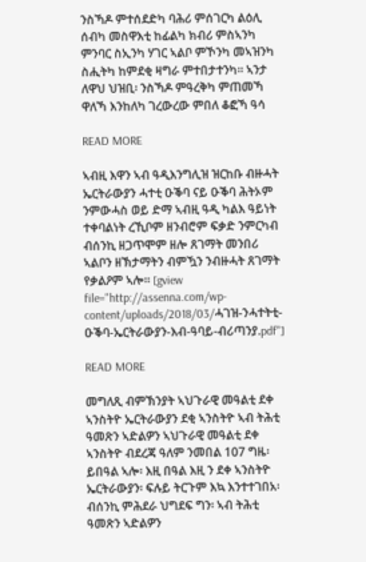ንስኻዶ ምተሰደድካ ባሕሪ ምሰገርካ ልዕሊ ሰብካ መስዋእቲ ከፊልካ ክብሪ ምስኣንካ ምንባር ስኢንካ ሃገር ኣልቦ ምኾንካ መኣዝንካ ስሒትካ ከምደቂ ዛግራ ምተበታተንካ። ኣንታ ለዋህ ህዝቢ፡ ንስኻዶ ምዓረቅካ ምጠመኻ ዋለኻ እንከለካ ገረውረው ምበለ ቆፎኻ ዓሳ

READ MORE

ኣብዚ እዋን ኣብ ዓዲእንግሊዝ ዝርከቡ ብዙሓት ኤርትራውያን ሓተቲ ዑቕባ ናይ ዑቕባ ሕትኦም ንምውሓስ ወይ ድማ ኣብዚ ዓዲ ካልእ ዓይነት ተቀባልነት ረኺቦም ዘንብሮም ፍቃድ ንምርካብ ብሰንኪ ዘጋጥሞም ዘሎ ጸገማት መንበሪ ኣልቦን ዘኽታማትን ብምዃን ንብዙሓት ጸገማት የቃልዖም ኣሎ። [gview file="http://assenna.com/wp-content/uploads/2018/03/ሓገዝ-ንሓተትቲ-ዑቕባ-ኤርትራውያን-እብ-ዓባይ-ብሪጣንያ.pdf"]

READ MORE

መግለጺ ብምኽንያት ኣህጉራዊ መዓልቲ ደቀ ኣንስትዮ ኤርትራውያን ደቂ ኣንስትዮ ኣብ ትሕቲ ዓመጽን ኣድልዎን ኣህጉራዊ መዓልቲ ደቀ ኣንስትዮ ብደረጃ ዓለም ንመበል 107 ግዜ፡ ይበዓል ኣሎ፡ እዚ በዓል እዚ ን ደቀ ኣንስትዮ ኤርትራውያን፡ ፍሉይ ትርጉም እኳ እንተተገበአ፡ ብሰንኪ ምሕደራ ህግደፍ ግን፡ ኣብ ትሕቲ ዓመጽን ኣድልዎን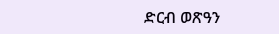ድርብ ወጽዓን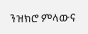ንዝክሮ ምላውና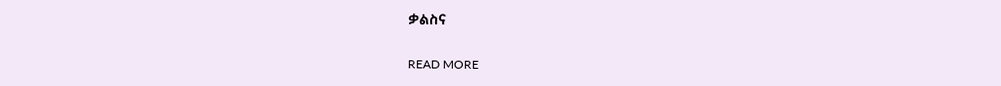ቃልስና

READ MORE